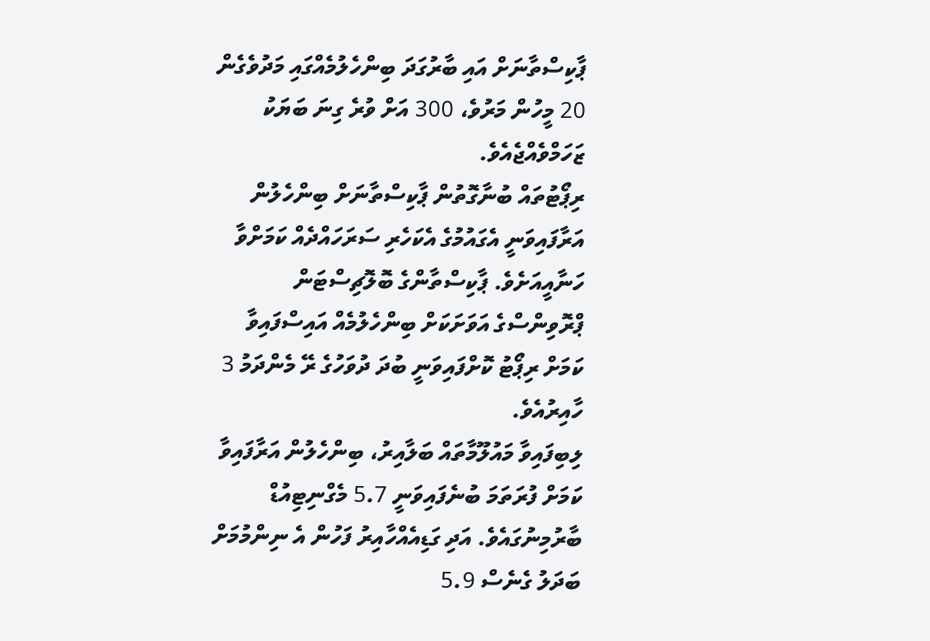ޕާކިސްތާނަށް އައި ބާރުގަދަ ބިންހެލުމެއްގައި މަދުވެގެން 20 މީހުން މަރުވެ، 300 އަށް ވުރެ ގިނަ ބަޔަކު ޒަހަމްވެއްޖެއެވެ.
ރިޕޯޓުތައް ބުނާގޮތުން ޕާކިސްތާނަށް ބިންހެލުން އަރާފައިވަނީ އެގައުމުގެ އެކަހެރި ސަރަހައްދެއް ކަމަށްވާ ހަނާއީއަށެވެ. ޕާކިސްތާންގެ ބޮލޮޗިސްޓަން ޕްރޮވިންސްގެ އަވަށަކަށް ބިންހެލުމެއް އައިސްފައިވާ ކަމަށް ރިޕޯޓު ކޮށްފައިވަނީ ބުދަ ދުވަހުގެ ރޭ މެންދަމު 3 ހާއިރުއެވެ.
ލިބިފައިވާ މައުލޫމާތައް ބަލާއިރު، ބިންހެލުން އަރާފައިވާ ކަމަށް ފުރަތަމަ ބުނެފައިވަނީ 5.7 މެގްނިޓިއުޑް ބާރުމިނުގައެވެ. އަދި ގަޑިއެއްހާއިރު ފަހުން އެ ނިންމުމަށް ބަދަލު ގެނެސް 5.9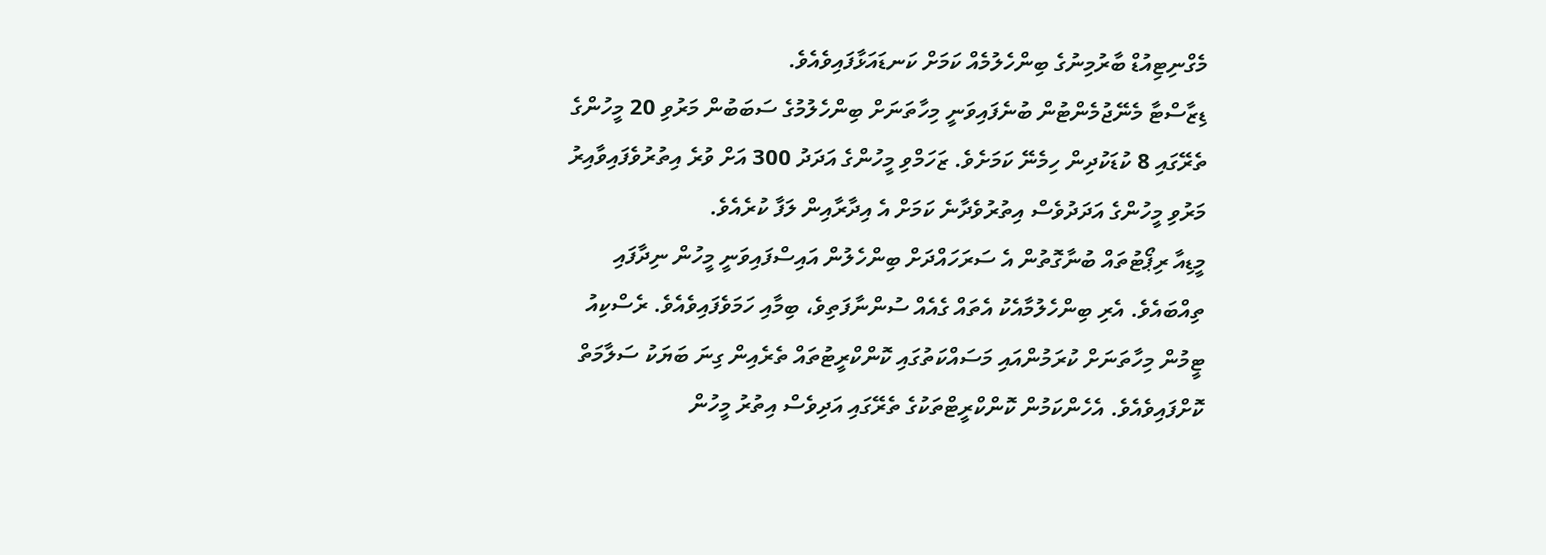މެގްނިޓިއުޑް ބާރުމިނުގެ ބިންހެލުމެއް ކަމަށް ކަނޑައަޅާފައިވެއެވެ.
ޑިޒާސްޓާ މެނޭޖުމެންޓުން ބުނެފައިވަނީ މިހާތަނަށް ބިންހެލުމުގެ ސަބަބުން މަރުވި 20 މީހުންގެ ތެރޭގައި 8 ކުޑަކުދިން ހިމެނޭ ކަމަށެވެ. ޒަހަމްވި މީހުންގެ އަދަދު 300 އަށް ވުރެ އިތުރުވެފައިވާއިރު މަރުވި މީހުންގެ އަދަދުވެސް އިތުރުވެދާނެ ކަމަށް އެ އިދާރާއިން ލަފާ ކުރެއެވެ.
މީޑިއާ ރިޕޯޓުތައް ބުނާގޮތުން އެ ސަރަހައްދަށް ބިންހެލުން އައިސްފައިވަނީ މީހުން ނިދާފައި ތިއްބައެވެ. އެރި ބިންހެލުމާއެކު އެތައް ގެއެއް ސުންނާފަތިވެ، ބިމާއި ހަމަވެފައިވެއެވެ. ރެސްކިއު ޓީމުން މިހާތަނަށް ކުރަމުންއައި މަސައްކަތުގައި ކޮންކްރީޓުތައް ތެރެއިން ގިނަ ބަޔަކު ސަލާމަތް ކޮށްފައިވެއެވެ. އެހެންކަމުން ކޮންކްރީޓްތަކުގެ ތެރޭގައި އަދިވެސް އިތުރު މީހުން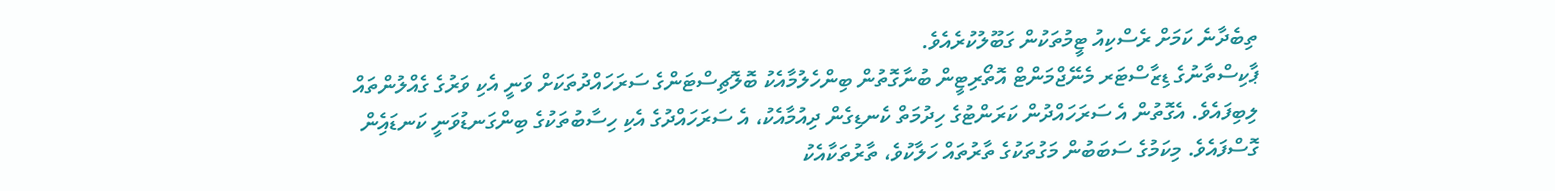ތިބެދާނެ ކަމަށް ރެސްކިއު ޓީމުތަކުން ގަބޫލުކުރެއެވެ.
ޕާކިސްތާނުގެ ޑިޒާސްޓަރ މެނޭޖްމަންޓް އޮތޯރިޓީން ބުނާގޮތުން ބިންހެލުމާއެކު ބޮލޮޗިސްޓަންގެ ސަރަހައްދުތަކަށް ވަނީ އެކި ވަރުގެ ގެއްލުންތައް ލިބިފައެވެ. އެގޮތުން އެ ސަރަހައްދުން ކަރަންޓުގެ ހިދުމަތް ކެނޑިގެން ދިއުމާއެކު، އެ ސަރަހައްދުގެ އެކި ހިސާބުތަކުގެ ބިންގަނޑުވަނީ ކަނޑައިެން ގޮސްފައެވެ. މިކަމުގެ ސަބަބުން މަގުތަކުގެ ތާރުތައް ހަލާކުވެ، ތާރުތަކާއެކު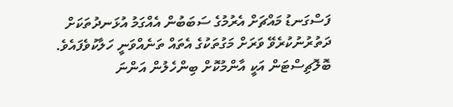ފަސްގަނޑު މައްޗަށް އެރުމުގެ ސަބަބުން އެއްގަމު އުޅަނދުތަކަށް ދަތުރުނުކުރެވޭ ވަރަށް މަގުތަކުގެ އެތައް ތަނެއްވަނީ ހަލާކުވެފައެވެ.
ބޮލޮޗިސްޓަން އަކީ އާންމުކޮށް ބިންހެލުން އަންނަ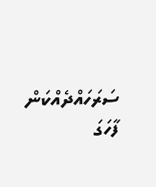ސަރަހައްދެއްކަން ފާހަގަ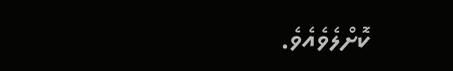ކޮށްލެވެއެވެ.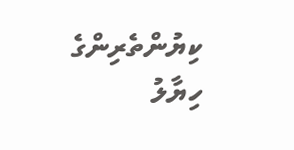ކިޔުންތެރިންގެ ހިޔާލު